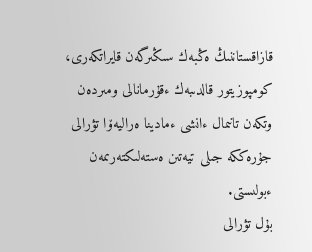قازاقستاننىڭ ەڭبەك سىڭىرگەن قايراتكەرى، كومپوزيتور قالدىبەك ءقۇرمانالى ومىردەن وتكەن تانىمال ءانشى ءمادينا ەراليەۆا تۋرالى جۇرەككە جىلى تيەتىن ەستەلىكتەرىمەن ءبولىستى.
بۇل تۋرالى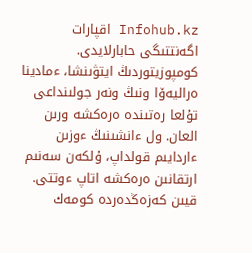Infohub.kz اقپارات اگەنتتىگى حابارلايدى.
كومپوزيتوردىڭ ايتۋىنشا، ءمادينا ەراليەۆا ونىڭ ونەر جولىنداعى تۇلعا رەتىندە ەرەكشە ورىن العان. ول ءانشىنىڭ ءوزىن ءاردايىم قولداپ، ۇلكەن سەنىم ارتقانىن ەرەكشە اتاپ ءوتتى. قيىن كەزەڭدەردە كومەك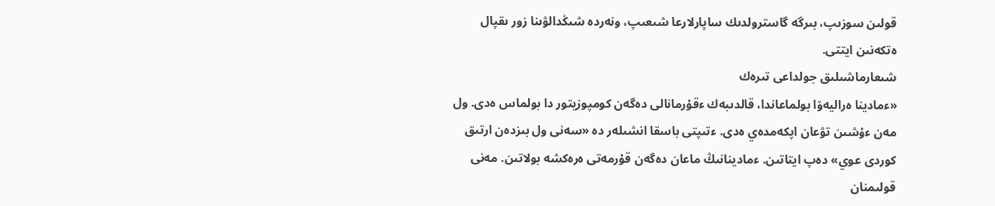قولىن سوزىپ، بىرگە گاسترولدىك ساپارلارعا شىعىپ، ونەردە شىڭدالۋىنا زور ىقپال ەتكەنىن ايتتى.
شىعارماشىلىق جولداعى تىرەك
«ءمادينا ەراليەۆا بولماعاندا، قالدىبەك ءقۇرمانالى دەگەن كومپوزيتور دا بولماس ەدى. ول مەن ءۇشىن تۋعان اپكەمدەي ەدى. ءتىپتى باسقا انشىلەر دە «سەنى ول بىزدەن ارتىق كوردى عوي» دەپ ايتاتىن. ءمادينانىڭ ماعان دەگەن قۇرمەتى ەرەكشە بولاتىن. مەنى قولىمنان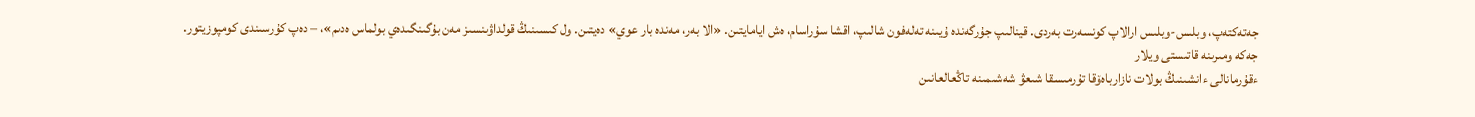جەتەكتەپ، وبلىس-وبلىس ارالاپ كونسەرت بەردى. قينالىپ جۇرگەندە ۇيىنە تەلەفون شالىپ، اقشا سۇراسام، ەش ايامايتىن. «الا بەر، مەندە بار عوي» دەيتىن. ول كىسىنىڭ قولداۋىنسىز مەن بۇگىنگىدەي بولماس ەدىم»، – دەپ كۇرسىندى كومپوزيتور.
جەكە ومىرىنە قاتىستى ويلار
ءقۇرمانالى ءانشىنىڭ بولات نازارباەۆقا تۇرمىسقا شىعۋ شەشىمىنە تاڭعالعانىن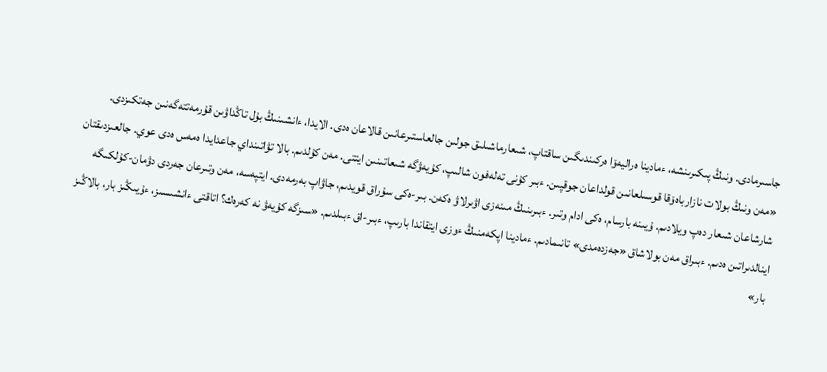جاسىرمادى. ونىڭ پىكىرىنشە، ءمادينا ەراليەۆا ەركىندىگىن ساقتاپ، شىعارماشىلىق جولىن جالعاستىرعانىن قالاعان ەدى. الايدا، ءانشىنىڭ بۇل تاڭداۋىن قۇرمەتتەگەنىن جەتكىزدى.
«مەن ونىڭ بولات نازارباەۆقا قوسىلعانىن قولداعان جوقپىن. ءبىر كۇنى تەلەفون شالىپ، كۇيەۋگە شىعاتىنىن ايتتى. مەن كۇلدىم. بالا تۋاتىنداي جاعدايدا ەمەس ەدى عوي. جالعىزدىقتان شارشاعان شىعار دەپ ويلادىم. ۇيىنە بارسام، ەكى ادام وتىر. ءبىرىنىڭ مىنەزى اۋىرلاۋ ەكەن. بىر-ەكى سۇراق قويدىم، جاۋاپ بەرمەدى. ايتپەسە، مەن وتىرعان جەردى دۋمان-كۇلكىگە اينالدىراتىن ەدىم. ءبىراق مەن بولاشاق «جەزدەمدى» تانىمادىم. ءمادينا اپكەمنىڭ ءوزى ايتقاندا بارىپ، ءبىر-اق ءبىلدىم. «سىزگە كۇيەۋ نە كەرەك؟ اتاقتى ءانشىسىز، ءۇيىڭىز بار، بالاڭىز بار»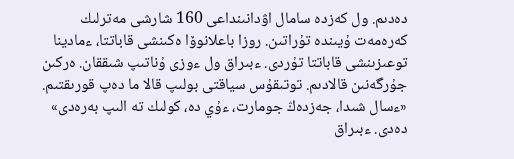دەدىم. ول كەزدە سامال اۋدانىنداعى 160 شارشى مەترلىك كەرەمەت ۇيىندە تۇراتىن. روزا باعلانوۆا ەكىنشى قاباتتا، ءمادينا توعىزىنشى قاباتتا تۇردى. ءبىراق ول ءوزى ۇناتىپ شىققان. ەركىن جۇرگەنىن قالادىم. توتىقۇس سياقتى بولىپ قالا ما دەپ قورىقتىم. «ءسال شىدا، جەزدەڭ جومارت، ءۇي دە، كولىك تە الىپ بەرەدى» دەدى. ءبىراق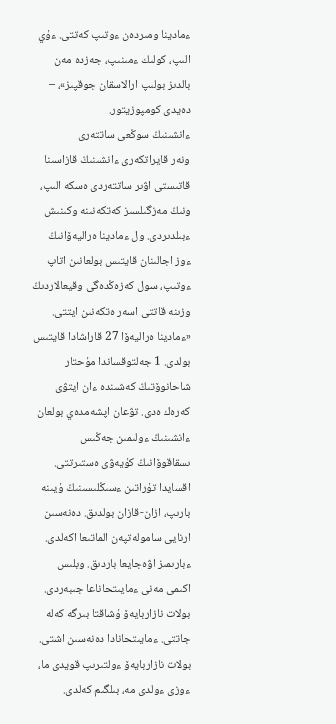ءمادينا ومىردەن ءوتىپ كەتتى. ءۇي الىپ، كولىك ءمىنىپ، جەزدە مەن بالدىز بولىپ ارالاسقان جوقپىز»، – دەيدى كومپوزيتور.
ءانشىنىڭ سوڭعى ساتتەرى
ونەر قايراتكەرى ءانشىنىڭ قازاسىنا قاتىستى اۋىر ساتتەردى ەسكە الىپ، ونىڭ مەزگىلسىز كەتكەنىنە وكىنىش ءبىلدىردى. ول ءمادينا ەراليەۆانىڭ ءوز اجالىنان قايتىس بولعانىن اتاپ ءوتىپ، سول كەزەڭدەگى وقيعالاردىڭ وزىنە قاتتى اسەر ەتكەنىن ايتتى.
«ءمادينا ەراليەۆا 27 قاراشادا قايتىس بولدى. 1 جەلتوقساندا مۇحتار شاحانوۆتىڭ كەشىندە ءان ايتۋى كەرەك ەدى. تۋعان اپشەمدەي بولعان ءانشىنىڭ ءولىمىن جەڭىس ىسقاقوۆانىڭ كۇيەۋى ەستىرتتى. اقسايدا تۇراتىن ءسىڭلىسىنىڭ ۇيىنە بارىپ، ازان-قازان بولدىق. دەنەسىن ارنايى سامولەتپەن الماتىعا اكەلدى. ءبارىمىز اۋەجايعا باردىق. وبلىس اكىمى مەنى ءمايىتحاناعا جىبەردى. بولات نازاربايەۆ ۇشاقتا بىرگە كەلە جاتتى. ءمايىتحانادا دەنەسىن اشتى. بولات نازاربايەۆ ءولتىرىپ قويدى ما، ءوزى ءولدى مە، بىلگىم كەلدى.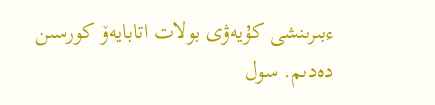ءبىرىنشى كۇيەۋى بولات اتابايەۆ كورسىن دەدىم. سول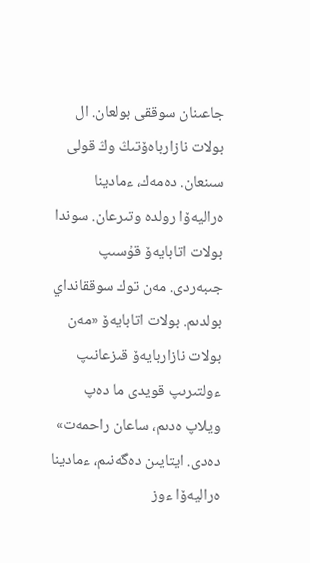جاعىنان سوققى بولعان. ال بولات نازارباەۆتىڭ وڭ قولى سىنعان. دەمەك، ءمادينا ەراليەۆا رولدە وتىرعان. سوندا بولات اتابايەۆ قۇسىپ جىبەردى. مەن توك سوققانداي بولدىم. بولات اتابايەۆ «مەن بولات نازاربايەۆ قىزعانىپ ءولتىرىپ قويدى ما دەپ ويلاپ ەدىم، ساعان راحمەت» دەدى. ايتايىن دەگەنىم، ءمادينا ەراليەۆا ءوز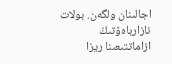اجالىنان ولگەن. بولات نازارباەۆتىڭ ازاماتتىعىنا ريزا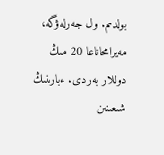بولدىم. ول جەرلەۋگە، مەيرامحاناعا 20 مىڭ دوللار بەردى. ءبارىنىڭ شىعىنىن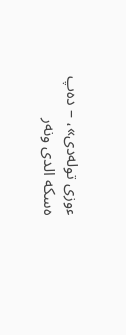ءوزى تولەدى»، – دەپ ەسكە الدى ونەر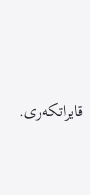قايراتكەرى.